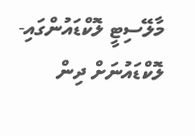މާލޭސިޓީ ލޮކްޑައުންގައި- ލޮކްޑައުނަށް ދިން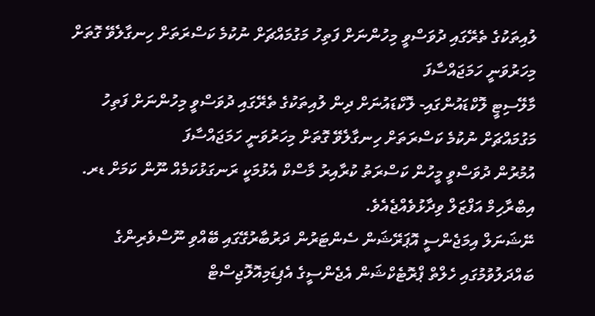ލުއިތަކުގެ ތެރޭގައި ދުވަސްވީ މިހުންނަށް ފަތިހު މަގުމައްޗަށް ނުކުމެ ކަސްރަތަށް ހިނގާލެވޭ ގޮތަށް މިހަރުވަނީ ހަމަޖައްސާފަ
މާލޭސިޓީ ލޮކްޑައުންގައި- ލޮކްޑައުނަށް ދިން ލުއިތަކުގެ ތެރޭގައި ދުވަސްވީ މިހުންނަށް ފަތިހު މަގުމައްޗަށް ނުކުމެ ކަސްރަތަށް ހިނގާލެވޭ ގޮތަށް މިހަރުވަނީ ހަމަޖައްސާފަ
އުމުރުން ދުވަސްވީ މީހުން ކަސްރަތު ކުރާއިރު މާސްކް އެޅުމަކީ ރަނގަޅުކަމެއް ނޫން ކަމަށް ޑރ. އިބްރާހިމް އަފްޒަލް ވިދާޅުވެއްޖެއެވެ.
ނޭޝަނަލް އިމަޖެންސީ އޮޕަރޭޝަން ސެންޓަރުން ދަރުބާރުގޭގައި ބޭއްވި ނޫސްވެރިންގެ ބައްދަލުވުމުގައި ހެލްތް ޕްރޮޓެކްޝަން އެޖެންސީގެ އެޕިޑަމިއޮލޮޖިސްޓް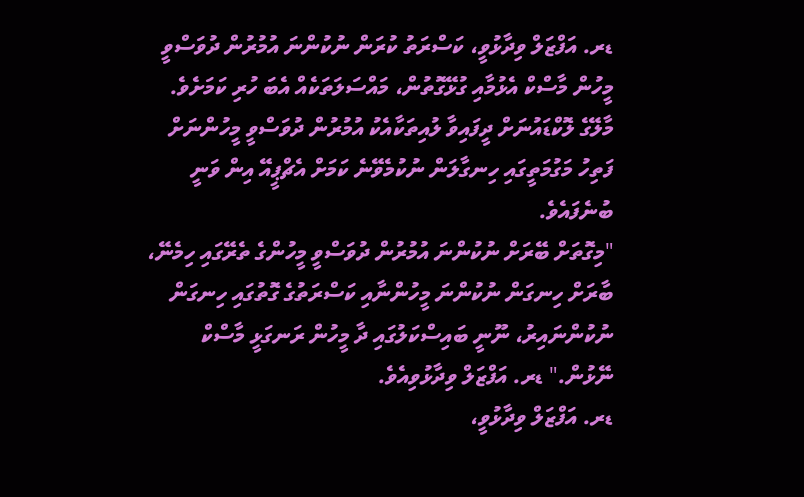ޑރ. އަފްޒަލް ވިދާޅުވީ، ކަސްރަތު ކުރަން ނުކުންނަ އުމުރުން ދުވަސްވީ މީހުން މާސްކް އެޅުމާއި ގުޅޭގޮތުން، މައްސަލަތަކެއް އެބަ ހުރި ކަމަށެވެ. މާލޭގެ ލޮކްޑައުނަށް ދީފައިވާ ލުއިތަކާއެކު އުމުރުން ދުވަސްވީ މީހުންނަށް ފަތިހު މަގުމަތީގައި ހިނގާލަން ނުކުމެވޭނެ ކަމަށް އެޗްޕީއޭ އިން ވަނީ ބުނެފައެވެ.
"މިގޮތަށް ބޭރަށް ނުކުންނަ އުމުރުން ދުވަސްވީ މީހުންގެ ތެރޭގައި ހިމެނޭ، ބާރަށް ހިނގަން ނުކުންނަ މީހުންނާއި ކަސްރަތުގެ ގޮތުގައި ހިނގަން ނުކުންނައިރު، ނޫނީ ބައިސްކަލުގައި ދާ މީހުން ރަނގަޅީ މާސްކް ނޭޅުން." ޑރ. އަފްޒަލް ވިދާޅުވިއެވެ.
ޑރ. އަފްޒަލް ވިދާޅުވީ،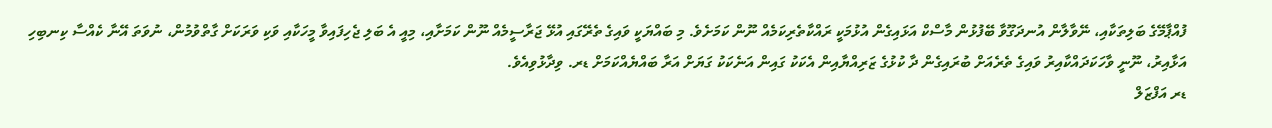ފުއްޕާމޭގެ ބަލިތަކާއި، ނޭވާލާން އުނދަގޫވާ ބޭފުޅުން މާސްކް އަޅައިގެން އުޅުމަކީ ރައްކާތެރިކަމެއް ނޫން ކަމަށެވެ. މި ބައްޔަކީ ވައިގެ ތެރޭގައި އުޅޭ ޖަރާސީމެއް ނޫން ކަމަށާއި، މިއީ އެ ބަލި ޖެހިފައިވާ މީހަކާއި ވަކި ވަރަކަށް ގާތްވުމުން، ނުވަތަ އޭނާ ކެއްސާ ކިނބިހި އަޅާއިރު، ނޫނީ ވާހަކަދައްކާއިރު ވައިގެ ތެރެއަށް ބުރައިގެން ދާ ކުޅުގެ ޒަރިއްޔާއިން އެކަކު ގައިން އަނެކަކު ގަޔަށް އަރާ ބައްޔެއްކަމަށް ޑރ. ވިދާޅުވިއެވެ.
ޑރ އަފްޒަލް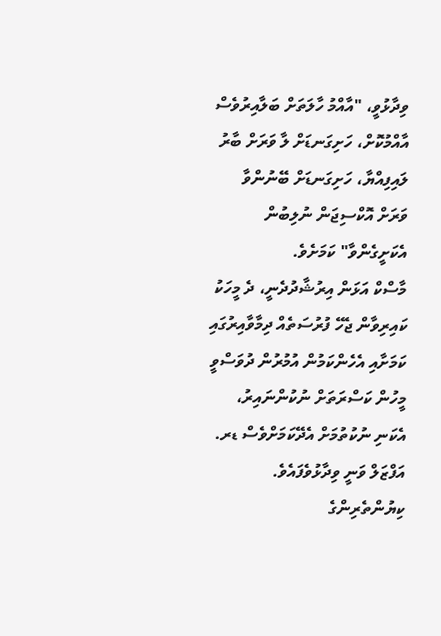ވިދާޅުވީ، "އާއްމު ހާލަތަށް ބަލާއިރުވެސް އާއްމުކޮށް، ހަށިގަނޑަށް ލާ ވަރަށް ބާރު ލައިފިއްޔާ، ހަށިގަނޑަށް ބޭނުންވާ ވަރަށް އޮކްސިޖަން ނުލިބުން އެކަށީގެންވާ" ކަމަށެވެ.
މާސްކް އަޅަން އިރުޝާދުދެނީ، ދެ މީހަކު ކައިރިވާން ޖެހޭ ފުރުސަތެއް ދިމާވާއިރުގައި ކަމަށާއި އެހެންކަމުން އުމުރުން ދުވަސްވީ މީހުން ކަސްރަތަށް ނުކުންނައިރު، އެކަނި ނުކުތުމަށް އެދޭކަމަށްވެސް ޑރ. އަފްޒަލް ވަނީ ވިދާޅުވެފައެވެ.
ކިޔުންތެރިންގެ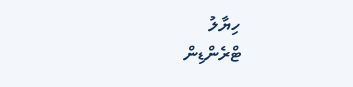ހިޔާލު
ޓްރެންޑިން